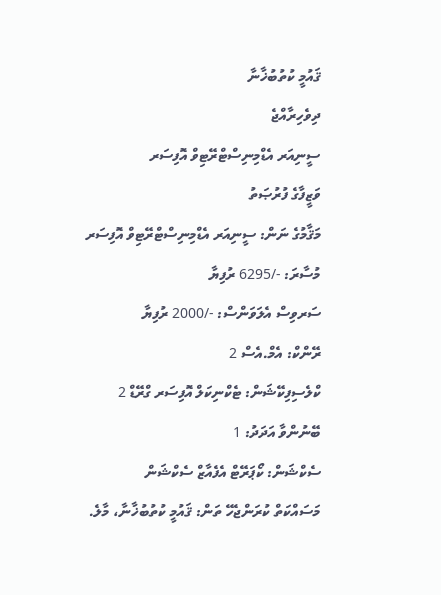ޤައުމީ ކުތުބުޚާނާ
ދިވެހިރާއްޖެ
ސީނިއަރ އެޑްމިނިސްޓްރޭޓިވް އޮފިސަރ
ވަޒީފާގެ ފުރުޞަތު
މަޤާމުގެ ނަން: ސީނިއަރ އެޑްމިނިސްޓްރޭޓިވް އޮފިސަރ
މުސާރަ: -/6295 ރުފިޔާ
ސަރވިސް އެލަވަންސް: -/2000 ރުފިޔާ
ރޭންކް: އެމް.އެސް 2
ކްލެސިފިކޭޝަން: ޓެކްނިކަލް އޮފިސަރ ގްރޭޑް 2
ބޭނުންވާ އަދަދު: 1
ސެކްޝަން: ކޯޕަރޭޓް އެފެއާޒް ސެކްޝަން
މަސައްކަތް ކުރަންޖެހޭ ތަން: ޤައުމީ ކުތުބުޚާނާ، މާލެ.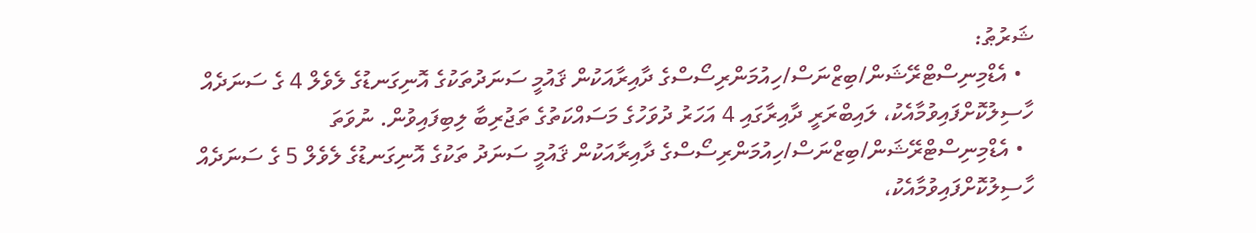ޝަރުޠު:
  • އެޑްމިނިސްޓްރޭޝަން/ބިޒްނަސް/ހިއުމަންރިސޯސްގެ ދާއިރާއަކުން ޤައުމީ ސަނަދުތަކުގެ އޮނިގަނޑުގެ ލެވެލް 4 ގެ ސަނަދެއް ހާސިލުކޮށްފައިވުމާއެކު، ލައިބްރަރީ ދާއިރާގައި 4 އަހަރު ދުވަހުގެ މަސައްކަތުގެ ތަޖުރިބާ ލިބިފައިވުން. ނުވަތަ
  • އެޑްމިނިސްޓްރޭޝަން/ބިޒްނަސް/ހިއުމަންރިސޯސްގެ ދާއިރާއަކުން ޤައުމީ ސަނަދު ތަކުގެ އޮނިގަނޑުގެ ލެވެލް 5 ގެ ސަނަދެއް ހާސިލުކޮށްފައިވުމާއެކު،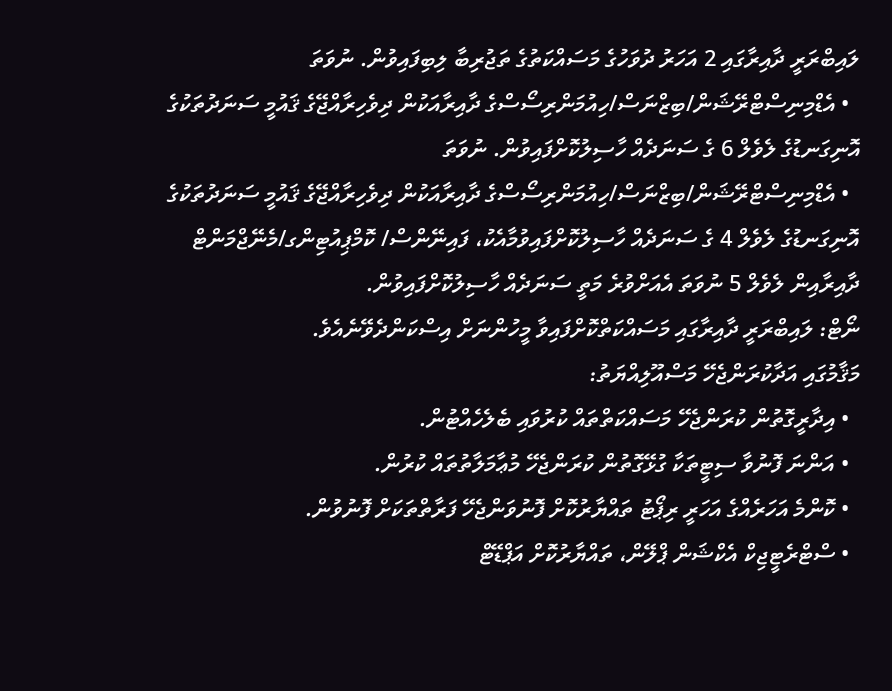ލައިބްރަރީ ދާއިރާގައި 2 އަހަރު ދުވަހުގެ މަސައްކަތުގެ ތަޖުރިބާ ލިބިފައިވުން. ނުވަތަ
  • އެޑްމިނިސްޓްރޭޝަން/ބިޒްނަސް/ހިއުމަންރިސޯސްގެ ދާއިރާއަކުން ދިވެހިރާއްޖޭގެ ޤައުމީ ސަނަދުތަކުގެ އޮނިގަނޑުގެ ލެވެލް 6 ގެ ސަނަދެއް ހާސިލުކޮށްފައިވުން. ނުވަތަ
  • އެޑްމިނިސްޓްރޭޝަން/ބިޒްނަސް/ހިއުމަންރިސޯސްގެ ދާއިރާއަކުން ދިވެހިރާއްޖޭގެ ޤައުމީ ސަނަދުތަކުގެ އޮނިގަނޑުގެ ލެވެލް 4 ގެ ސަނަދެއް ހާސިލުކޮށްފައިވުމާއެކު، ފައިނޭންސް/ ކޮމްޕިއުޓިންގ/މެނޭޖްމަންޓް ދާއިރާއިން ލެވެލް 5 ނުވަތަ އެއަށްވުރެ މަތީ ސަނަދެއް ހާސިލުކޮށްފައިވުން.
ނޯޓް: ލައިބްރަރީ ދާއިރާގައި މަސައްކަތްކޮށްފައިވާ މީހުންނަށް އިސްކަންދެވޭނެއެވެ.
މަޤާމުގައި އަދާކުރަންޖެހޭ މަސްއޫލިއްޔަތު:
  • އިދާރީގޮތުން ކުރަންޖެހޭ މަސައްކަތްތައް ކުރުވައި ބެލެހެއްޓުން.
  • އަންނަ ފޮނުވާ ސިޓީތަކާ ގުޅޭގޮތުން ކުރަންޖެހޭ މުޢާމަލާތުތައް ކުރުން.
  • ކޮންމެ އަހަރެއްގެ އަހަރީ ރިޕޯޓު ތައްޔާރުކޮށް ފޮނުވަންޖެހޭ ފަރާތްތަކަށް ފޮނުވުން.
  • ސްޓްރެޓީޖިކް އެކްޝަން ޕްލޭން، ތައްޔާރުކޮށް އަޕްޑޭޓް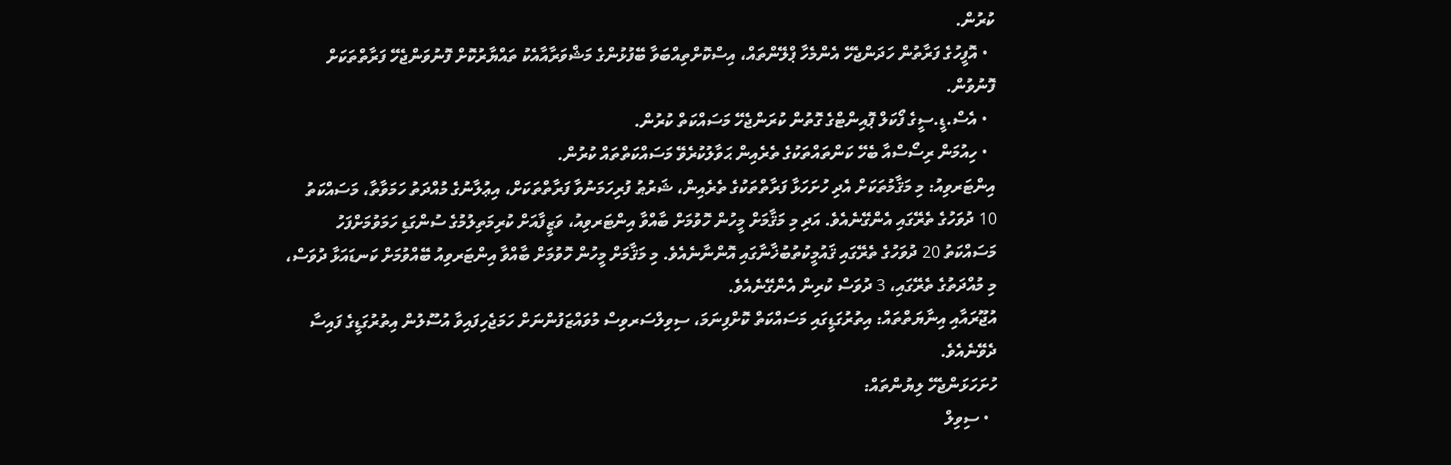ކުރުން.
  • އޮފީހުގެ ފަރާތުން ހަދަންޖެހޭ އެންމެހާ ޕްލޭންތައް، އިސްކޮށްތިއްބަވާ ބޭފުޅުންގެ މަޝްވަރާއާއެކު ތައްޔާރުކޮށް ފޮނުވަންޖެހޭ ފަރާތްތަކަށް ފޮނުވުން.
  • އެސް.ޑީ.ސީގެ ފޯކަލް ޕޮއިންޓްގެ ގޮތުން ކުރަންޖެހޭ މަސައްކަތް ކުރުން.
  • ހިއުމަން ރިސޯސްއާ ބެހޭ ކަންތައްތަކުގެ ތެރެއިން ޙަވާލުކުރެވޭ މަސައްކަތްތައް ކުރުން.
އިންޓަރވިއު: މި މަޤާމުތަކަށް އެދި ހުށަހަޅާ ފަރާތްތަކުގެ ތެރެއިން، ޝަރުޠު ފުރިހަމަނުވާ ފަރާތްތަކަށް، އިޢުލާނުގެ މުއްދަތު ހަމަވާތާ، މަސައްކަތު 10 ދުވަހުގެ ތެރޭގައި އެންގޭނެއެވެ. އަދި މި މަޤާމަށް މީހުން ހޮވުމަށް ބާއްވާ އިންޓަރވިއު، ވަޒީފާއަށް ކުރިމަތިލުމުގެ ސުންގަޑި ހަމަވުމަށްފަހު މަސައްކަތު 20 ދުވަހުގެ ތެރޭގައި ޤައުމީކުތުބުޚާނާގައި އޮންނާނެއެވެ. މި މަޤާމަށް މީހުން ހޮވުމަށް ބާއްވާ އިންޓަރވިއު ބޭއްވުމަށް ކަނޑައަޅާ ދުވަސް، މި މުއްދަތުގެ ތެރޭގައި، 3 ދުވަސް ކުރިން އެންގޭނެއެވެ.
އުޖޫރައާއި އިނާޔަތްތައް: އިތުރުގަޑީގައި މަސައްކަތް ކޮށްފިނަމަ، ސިވިލްސަރވިސް މުވައްޒަފުންނަށް ހަމަޖެހިފައިވާ އުސޫލުން އިތުރުގަޑީގެ ފައިސާ ދެވޭނެއެވެ.
ހުށަހަޅަންޖެހޭ ލިޔުންތައް:
  • ސިވިލް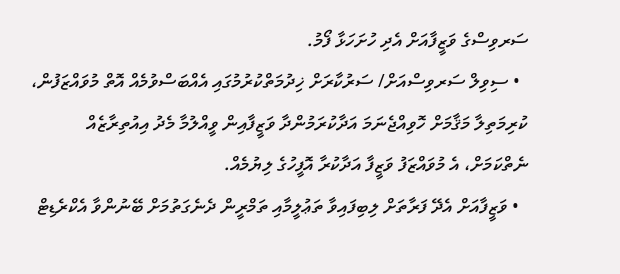ސަރވިސްގެ ވަޒީފާއަށް އެދި ހުށަހަޅާ ފޯމު.
  • ސިވިލް ސަރވިސްއަށް/ ސަރުކާރަށް ޚިދުމަތްކުރުމުގައި އެއްބަސްވުމެއް އޮތް މުވައްޒަފުން، ކުރިމަތިލާ މަޤާމަށް ހޮވިއްޖެނަމަ އަދާކުރަމުންދާ ވަޒީފާއިން ވީއްލުމާ މެދު އިއުތިރާޒެއް ނެތްކަމަށް، އެ މުވައްޒަފު ވަޒީފާ އަދާކުރާ އޮފީހުގެ ލިޔުމެއް.
  • ވަޒީފާއަށް އެދޭ ފަރާތަށް ލިބިފައިވާ ތަޢުލީމާއި ތަމްރީން ދެނެގަތުމަށް ބޭނުންވާ އެކްރެޑިޓް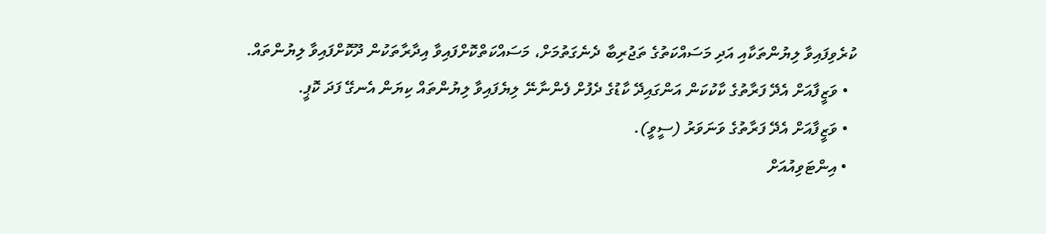ކުރެވިފައިވާ ލިޔުންތަކާއި އަދި މަސައްކަތުގެ ތަޖުރިބާ ދެނެގަތުމަށް، މަސައްކަތްކޮށްފައިވާ އިދާރާތަކުން ދޫކޮށްފައިވާ ލިޔުންތައް.
  • ވަޒީފާއަށް އެދޭ ފަރާތުގެ ކާކުކަން އަންގައިދޭ ކާޑުގެ ދެފުށް ފެންނާނޭ ލިޔެފައިވާ ލިޔުންތައް ކިޔަން އެނގޭ ފަދަ ކޮޕީ.
  • ވަޒީފާއަށް އެދޭ ފަރާތުގެ ވަނަވަރު (ސީވީ).
  • އިންޓަވިއުއަށް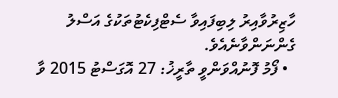ހާޒިރުވާއިރު ލިބިފައިވާ ސެޓްފިކެޓުތަކުގެ އަސްލު ގެންނަންވާނެއެވެ.
  • ފޯމު ފޮނުއްވަންވީ ތާރީޚު: 27 އޮގަސްޓު 2015 ވާ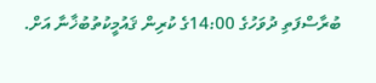ބުރާސްފަތި ދުވަހުގެ 14:00ގެ ކުރިން ޤައުމީކުތުބުޚާނާ އަށް.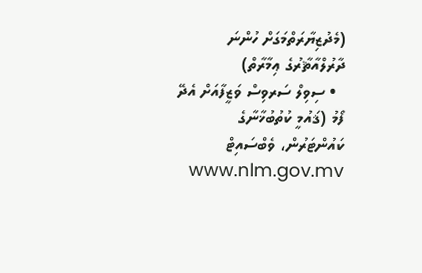(މެދުޒިޔާރަތްމަގަށް ހުންނަ ދާރުލްއާޘާރުގެ ޢިމާރާތް)
  • ސިވިލް ސަރވިސް ވަޒީފާއަށް އެދޭ ފޯމު (ޤައުމީ ކުތުބުޚާނާގެ ކައުންޓަރުން، ވެބްސައިޓް www.nlm.gov.mv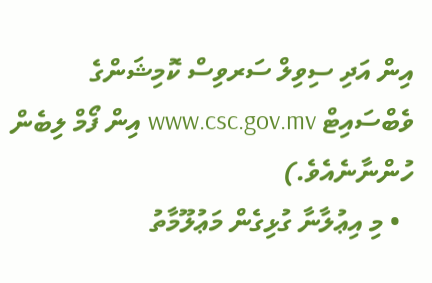އިން އަދި ސިވިލް ސަރވިސް ކޮމިޝަންގެ ވެބްސައިޓް www.csc.gov.mv އިން ފޯމް ލިބެން ހުންނާނެއެވެ.)
  • މި އިޢުލާނާ ގުޅިގެން މަޢުލޫމާތު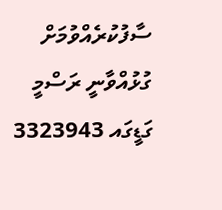ސާފުކުރެއްވުމަށް ގުޅުއްވާނީ ރަސްމީ ގަޑީގައ 3323943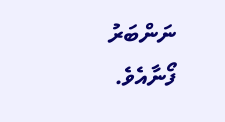ނަންބަރު ފޯނާއެވެ.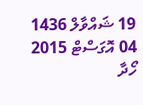19 ޝައްވާލް 1436
04 އޮގަސްޓް 2015
ހޯދާ